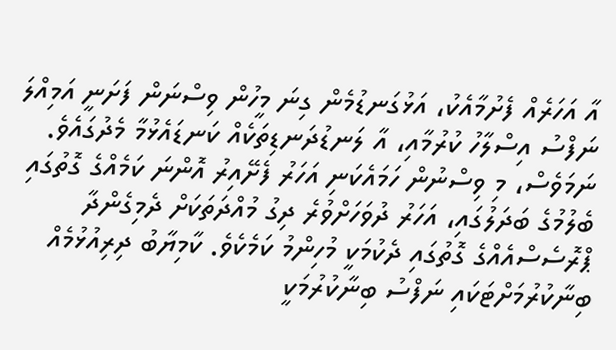އާ އަހަރެއް ފެށުމާއެކު، އަޅުގަނޑުމެން ގިނަ މީހުން ވިސްނަން ފަށަނީ އަމިއްލަ ނަފްސު އިސްލާހު ކުރުމާއި، އާ ލަނޑުދަނޑިތަކެއް ކަނޑައެޅުމާ މެދުގައެވެ. ނަމަވެސް، މި ވިސްނުން ހަމައެކަނި އަހަރު ފެށޭއިރު އޮންނަ ކަމެއްގެ ގޮތުގައި ބެލުމުގެ ބަދަލުގައި، އަހަރު ދުވަހަށްވުރެ ދިގު މުއްދަތަކަށް ދެމިގެންދާ ޕްރޮސެސްއެއްގެ ގޮތުގައި ދެކުމަކީ މުހިންމު ކަމެކެވެ. ކާމިޔާބު ދިރިއުޅުމެއް ބިނާކުރުމަށްޓަކައި ނަފްސު ބިނާކުރުމަކީ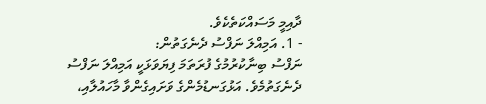ދާއިމީ މަސައްކަތެކެވެ.
- 1. އަމިއްލަ ނަފްސު ދެނެގަތުން:
ނަފްސު ބިނާކުރުމުގެ ފުރަތަމަ ފިޔަވަޅަކީ އަމިއްލަ ނަފްސު ދެނެގަތުމެވެ. އަޅުގަނޑުމެންގެ ވަށައިގެންވާ މާހައުލާއި،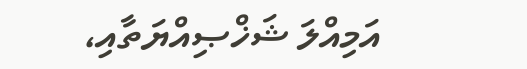އަމިއްލަ ޝަޚްޞިއްޔަތާއި،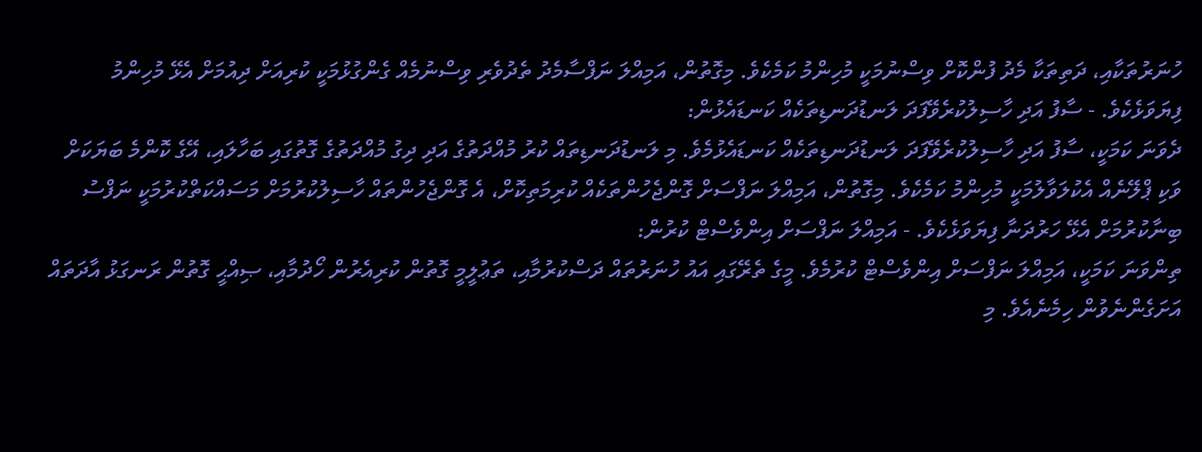ހުނަރުތަކާއި، ދަތިތަކާ މެދު ފުންކޮށް ވިސްނުމަކީ މުހިންމު ކަމެކެވެ. މިގޮތުން، އަމިއްލަ ނަފްސާމެދު ތެދުވެރި ވިސްނުމެއް ގެންގުޅުމަކީ ކުރިއަށް ދިއުމަށް އެޅޭ މުހިންމު ފިޔަވަޅެކެވެ. - ސާފު އަދި ހާސިލުކުރެވޭފަދަ ލަނޑުދަނޑިތަކެއް ކަނޑައެޅުން:
ދެވަނަ ކަމަކީ، ސާފު އަދި ހާސިލުކުރެވޭފަދަ ލަނޑުދަނޑިތަކެއް ކަނޑައެޅުމެވެ. މި ލަނޑުދަނޑިތައް ކުރު މުއްދަތުގެ އަދި ދިގު މުއްދަތުގެ ގޮތުގައި ބަހާލައި، އޭގެ ކޮންމެ ބަޔަކަށް ވަކި ޕްލޭނެއް އެކުލަވާލުމަކީ މުހިންމު ކަމެކެވެ. މިގޮތުން، އަމިއްލަ ނަފްސަށް ގޮންޖެހުންތަކެއް ކުރިމަތިކޮށް، އެ ގޮންޖެހުންތައް ހާސިލުކުރުމަށް މަސައްކަތްކުރުމަކީ ނަފްސު ބިނާކުރުމަށް އެޅޭ ހަރުދަނާ ފިޔަވަޅެކެވެ. - އަމިއްލަ ނަފްސަށް އިންވެސްޓް ކުރުން:
ތިންވަނަ ކަމަކީ، އަމިއްލަ ނަފްސަށް އިންވެސްޓް ކުރުމެވެ. މީގެ ތެރޭގައި އައު ހުނަރުތައް ދަސްކުރުމާއި، ތަޢުލީމީ ގޮތުން ކުރިއެރުން ހޯދުމާއި، ޞިއްޙީ ގޮތުން ރަނގަޅު އާދަތައް އަށަގެންނެވުން ހިމެނެއެވެ. މި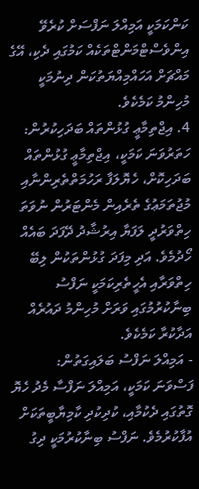ކަންކަމަކީ އަމިއްލަ ނަފްސަށް ކުރެވޭ އިންވެސްޓްމަންޓްތަކެއް ކަމުގައި ދެކި، އޭގެ މައްޗަށް އަހައްމިއްޔަތުކަން ދިނުމަކީ މުހިންމު ކަމެކެވެ.
4. އިޖްތިމާޢީ ގުޅުންތައް ބަދަހިކުރުން:
ހަތަރުވަނަ ކަމަކީ، އިޖްތިމާޢީ ގުޅުންތައް ބަދަހިކޮށް، ހެޔޮލަފާ ރަހުމަތްތެރިންނާއި މުޖުތަމަޢުގެ ތެރެއިން މެންޓަރުން ނުވަތަ ހިތްވަރުދީ ލަފަޔާ އިރުޝާދު ދޭފަދަ ބައެއް ހޯދުމެވެ. އަދި މިފަދަ ގުޅުންތަކުން ލިބޭ ހިތްވަރާއި އެހީތެރިކަމަކީ ނަފްސު ބިނާކުރުމުގައި ވަރަށް މުހިންމު ދައުރެއް އަދާކުރާ ކަމެކެވެ.
- އަމިއްލަ ނަފްސު ބަލައިގަތުން:
ފަސްވަނަ ކަމަކީ، އަމިއްލަ ނަފްސާ މެދު ހެޔޮ ގޮތުގައި ދެކުމާއި، ކުދިކުދި ކާމިޔާބީތަކަށް އުފާކުރުމެވެ. ނަފްސު ބިނާކުރުމަކީ ދިގު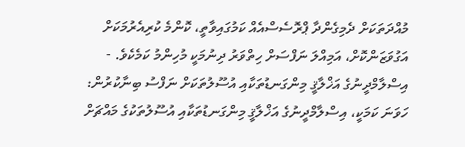މުއްދަތަކަށް ދެމިގެންދާ ޕްރޮސެސްއެއް ކަމުގައިވާތީ، ކޮންމެ ކުރިއެރުމަކަށް އަގުވަޒަންކޮށް، އަމިއްލަ ނަފްސަށް ހިތްވަރު ދިނުމަކީ މުހިންމު ކަމެކެވެ. - އިސްލާމްދީނުގެ އަޚްލާޤީ މިންގަނޑުތަކާއި އުސޫލުތަކަށް ނަފްސު ބިނާކުރުން:
ހަވަނަ ކަމަކީ، އިސްލާމްދީނުގެ އަޚްލާޤީ މިންގަނޑުތަކާއި އުސޫލުތަކުގެ މައްޗަށް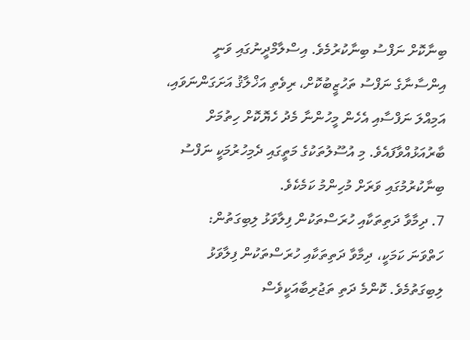ބިނާކޮށް ނަފްސު ބިނާކުރުމެވެ. އިސްލާމްދީނުގައި ވަނީ އިންސާނާގެ ނަފްސު ތަހުޒީބުކޮށް، ރިވެތި އަޚްލާޤު އަށަގަންނަވައި، އަމިއްލަ ނަފްސާއި އެހެން މީހުންނާ މެދު ހެޔޮކޮށް ހިތުމަށް ބާރުއަޅުއްވާފައެވެ. މި އުސޫލުތަކުގެ މަތީގައި ދެމިހުރުމަކީ ނަފްސު ބިނާކުރުމުގައި ވަރަށް މުހިންމު ކަމެކެވެ.
7. ދިމާވާ ދަތިތަކާއި ހުރަސްތަކުން ފިލާވަޅު ލިބިގަތުން:
ހަތްވަނަ ކަމަކީ، ދިމާވާ ދަތިތަކާއި ހުރަސްތަކުން ފިލާވަޅު ލިބިގަތުމެވެ. ކޮންމެ ދަތި ތަޖުރިބާއަކީވެސް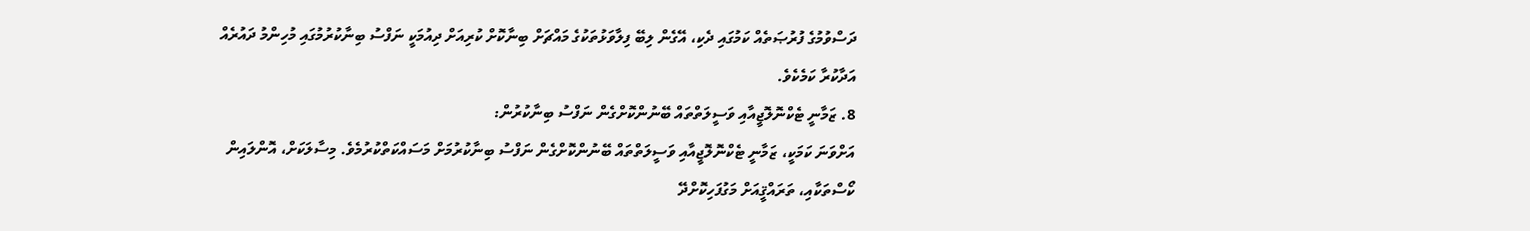ދަސްވުމުގެ ފުރުޞަތެއް ކަމުގައި ދެކި، އޭގެން ލިބޭ ފިލާވަޅުތަކުގެ މައްޗަށް ބިނާކޮށް ކުރިއަށް ދިއުމަކީ ނަފްސު ބިނާކުރުމުގައި މުހިންމު ދައުރެއް އަދާކުރާ ކަމެކެވެ.
8. ޒަމާނީ ޓެކްނޮލޮޖީއާއި ވަސީލަތްތައް ބޭނުންކޮށްގެން ނަފްސު ބިނާކުރުން:
އަށްވަނަ ކަމަކީ، ޒަމާނީ ޓެކްނޮލޮޖީއާއި ވަސީލަތްތައް ބޭނުންކޮށްގެން ނަފްސު ބިނާކުރުމަށް މަސައްކަތްކުރުމެވެ. މިސާލަކަށް، އޮންލައިން ކޯސްތަކާއި، ތަރައްޤީއަށް މަގުފަހިކޮށްދޭ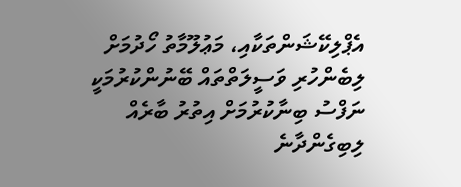އެޕްލިކޭޝަންތަކާއި، މަޢުލޫމާތު ހޯދުމަށް ލިބެންހުރި ވަސީލަތްތައް ބޭނުންކުރުމަކީ ނަފްސު ބިނާކުރުމަށް އިތުރު ބާރެއް ލިބިގެންދާނެ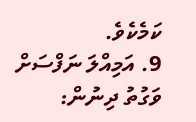ކަމެކެވެ.
9. އަމިއްލަ ނަފްސަށް ވަގުތު ދިނުން: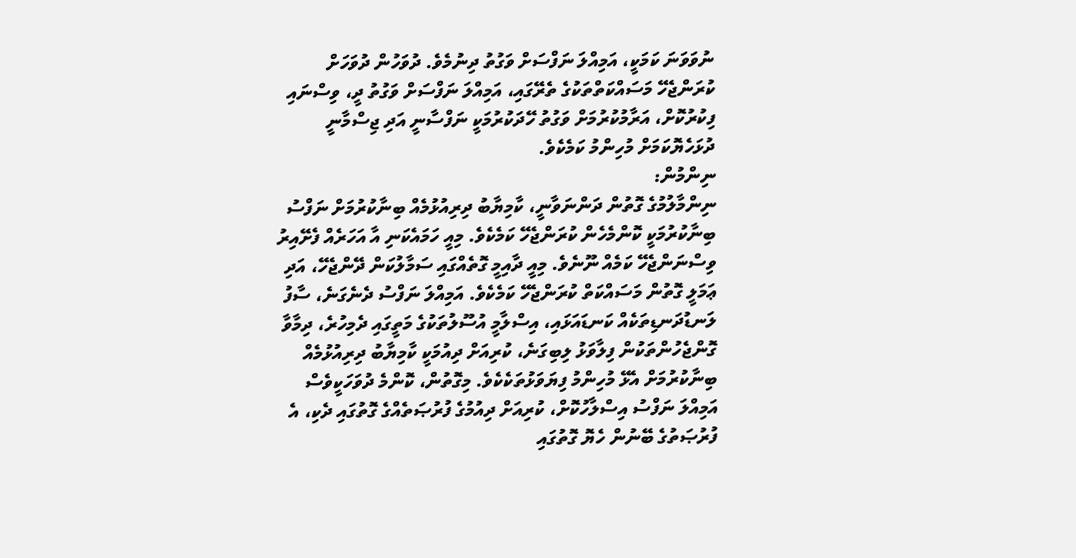ނުވަވަނަ ކަމަކީ، އަމިއްލަ ނަފްސަށް ވަގުތު ދިނުމެވެ. ދުވަހުން ދުވަހަށް ކުރަންޖެހޭ މަސައްކަތްތަކުގެ ތެރޭގައި، އަމިއްލަ ނަފްސަށް ވަގުތު ދީ، ވިސްނައި ފިކުރުކޮށް، އަރާމުކުރުމަށް ވަގުތު ހޭދަކުރުމަކީ ނަފްސާނީ އަދި ޖިސްމާނީ ދުޅަހެޔޮކަމަށް މުހިންމު ކަމެކެވެ.
ނިންމުން:
ނިންމާލުމުގެ ގޮތުން ދަންނަވާނީ، ކާމިޔާބު ދިރިއުޅުމެއް ބިނާކުރުމަށް ނަފްސު ބިނާކުރުމަކީ ކޮންމެހެން ކުރަންޖެހޭ ކަމެކެވެ. މިއީ ހަމައެކަނި އާ އަހަރެއް ފެށޭއިރު ވިސްނަންޖެހޭ ކަމެއް ނޫނެވެ. މިއީ ދާއިމީ ގޮތެއްގައި ސަމާލުކަން ދޭންޖެހޭ، އަދި ޢަމަލީ ގޮތުން މަސައްކަތް ކުރަންޖެހޭ ކަމެކެވެ. އަމިއްލަ ނަފްސު ދެނެގަނެ، ސާފު ލަނޑުދަނޑިތަކެއް ކަނޑައަޅައި، އިސްލާމީ އުސޫލުތަކުގެ މަތީގައި ދެމިހުރެ، ދިމާވާ ގޮންޖެހުންތަކުން ފިލާވަޅު ލިބިގަނެ، ކުރިއަށް ދިއުމަކީ ކާމިޔާބު ދިރިއުޅުމެއް ބިނާކުރުމަށް އެޅޭ މުހިންމު ފިޔަވަޅުތަކެކެވެ. މިގޮތުން، ކޮންމެ ދުވަހަކީވެސް އަމިއްލަ ނަފްސު އިސްލާހުކޮށް، ކުރިއަށް ދިއުމުގެ ފުރުޞަތެއްގެ ގޮތުގައި ދެކި، އެ ފުރުޞަތުގެ ބޭނުން ހެޔޮ ގޮތުގައި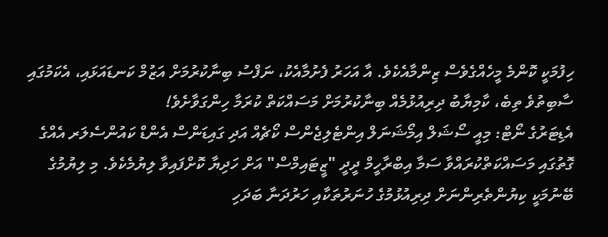ހިފުމަކީ ކޮންމެ މީހެއްގެވެސް ޒިންމާއެކެވެ. އާ އަހަރު ފެށުމާއެކު، ނަފްސު ބިނާކުރުމަށް އަޒުމް ކަނޑައަޅައި، އެކަމުގައި ސާބިތުވެ ތިބެ، ކާމިޔާބު ދިރިއުޅުމެއް ބިނާކުރުމަށް މަސައްކަތް ކުރަމާ ހިންގަވާށެވެ!
އެޑިޓަރުގެ ނޯޓް: މިއީ ސޯޝަލް އިމޯޝަނަލް އިންޓެލިޖެންސް ކޯޗެއް އަދި ގައިޑަންސް އެންޑް ކައުންސެލަރ އެއްގެ ގޮތުގައި މަސައްކަތްކުރައްވާ ސަމާ އިބްރާހީމް ދީދީ "ޒީޓައިމްސް" އަށް ހަދިޔާ ކޮށްފައިވާ ލިޔުމެކެވެ. މި ލިޔުމުގެ ބޭނުމަކީ ކިޔުންތެރިންނަށް ދިރިއުޅުމުގެ ހުނަރުތަކާއި ހަރުދަނާ ބަދަހި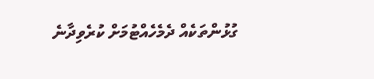ގުޅުންތަކެއް ދެމެހެއްޓުމަށް ކުރެވިދާނެ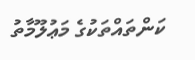ކަންތައްތަކުގެ މަޢުލޫމާތު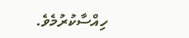ހިއްސާކުރުމެވެ.